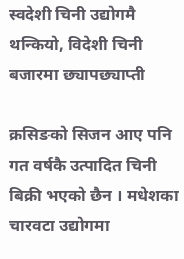स्वदेशी चिनी उद्योगमै थन्कियो, विदेशी चिनी बजारमा छ्यापछ्याप्ती

क्रसिङको सिजन आए पनि गत वर्षकै उत्पादित चिनी बिक्री भएको छैन । मधेशका चारवटा उद्योगमा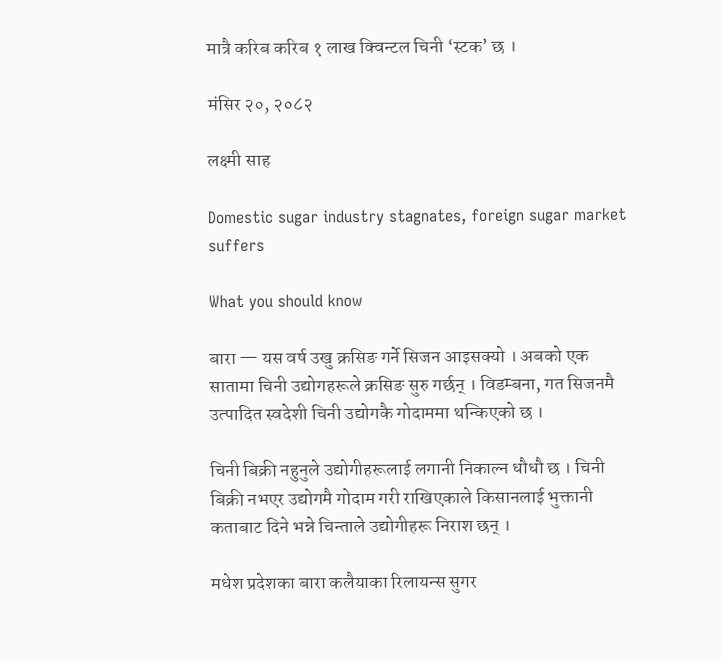मात्रै करिब करिब १ लाख क्विन्टल चिनी ‘स्टक’ छ ।

मंसिर २०, २०८२

लक्ष्मी साह

Domestic sugar industry stagnates, foreign sugar market suffers

What you should know

बारा — यस वर्ष उखु क्रसिङ गर्ने सिजन आइसक्यो । अबको एक सातामा चिनी उद्योगहरूले क्रसिङ सुरु गर्छन् । विडम्बना, गत सिजनमै उत्पादित स्वदेशी चिनी उद्योगकै गोदाममा थन्किएको छ ।

चिनी बिक्री नहुनुले उद्योगीहरूलाई लगानी निकाल्न धौधौ छ । चिनी बिक्री नभएर उद्योगमै गोदाम गरी राखिएकाले किसानलाई भुक्तानी कताबाट दिने भन्ने चिन्ताले उद्योगीहरू निराश छन् ।

मधेश प्रदेशका बारा कलैयाका रिलायन्स सुगर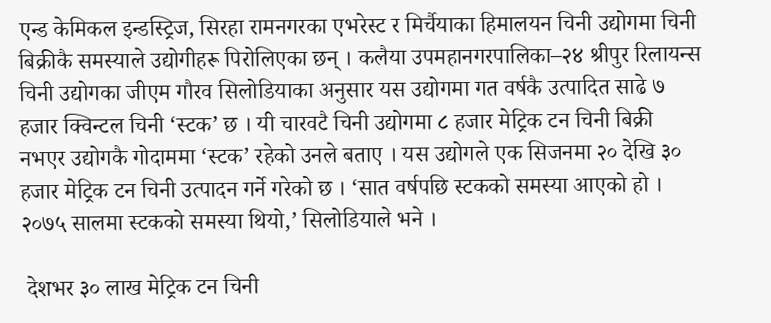एन्ड केमिकल इन्डस्ट्रिज, सिरहा रामनगरका एभरेस्ट र मिर्चैयाका हिमालयन चिनी उद्योगमा चिनी बिक्रीकै समस्याले उद्योगीहरू पिरोलिएका छन् । कलैया उपमहानगरपालिका–२४ श्रीपुर रिलायन्स चिनी उद्योगका जीएम गौरव सिलोडियाका अनुसार यस उद्योगमा गत वर्षकै उत्पादित साढे ७ हजार क्विन्टल चिनी ‘स्टक’ छ । यी चारवटै चिनी उद्योगमा ८ हजार मेट्रिक टन चिनी बिक्री नभएर उद्योगकै गोदाममा ‘स्टक’ रहेको उनले बताए । यस उद्योगले एक सिजनमा २० देखि ३० हजार मेट्रिक टन चिनी उत्पादन गर्ने गरेको छ । ‘सात वर्षपछि स्टकको समस्या आएको हो । २०७५ सालमा स्टकको समस्या थियो,’ सिलोडियाले भने ।

 देशभर ३० लाख मेट्रिक टन चिनी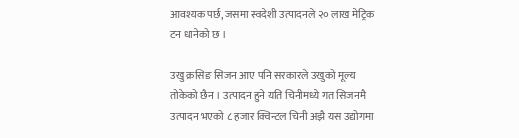आवश्यक पर्छ, जसमा स्वदेशी उत्पादनले २० लाख मेट्रिक टन धानेको छ ।

उखु क्रसिङ सिजन आए पनि सरकारले उखुको मूल्य तोकेको छैन । उत्पादन हुने यति चिनीमध्ये गत सिजनमै उत्पादन भएको ८ हजार क्विन्टल चिनी अझै यस उद्योगमा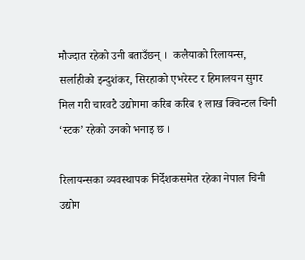मौज्दात रहेको उनी बताउँछन् ।  कलैयाको रिलायन्स, सर्लाहीको इन्दुशंकर, सिरहाको एभरेस्ट र हिमालयन सुगर मिल गरी चारवटै उद्योगमा करिब करिब १ लाख क्विन्टल चिनी ‘स्टक’ रहेको उनको भनाइ छ ।

रिलायन्सका व्यवस्थापक निर्देशकसमेत रहेका नेपाल चिनी उद्योग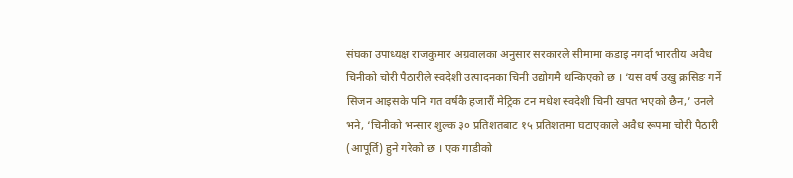संघका उपाध्यक्ष राजकुमार अग्रवालका अनुसार सरकारले सीमामा कडाइ नगर्दा भारतीय अवैध चिनीको चोरी पैठारीले स्वदेशी उत्पादनका चिनी उद्योगमै थन्किएको छ । ‘यस वर्ष उखु क्रसिङ गर्ने सिजन आइसके पनि गत वर्षकै हजारौं मेट्रिक टन मधेश स्वदेशी चिनी खपत भएको छैन,’ उनले भने, ‘चिनीको भन्सार शुल्क ३० प्रतिशतबाट १५ प्रतिशतमा घटाएकाले अवैध रूपमा चोरी पैठारी (आपूर्ति) हुने गरेको छ । एक गाडीको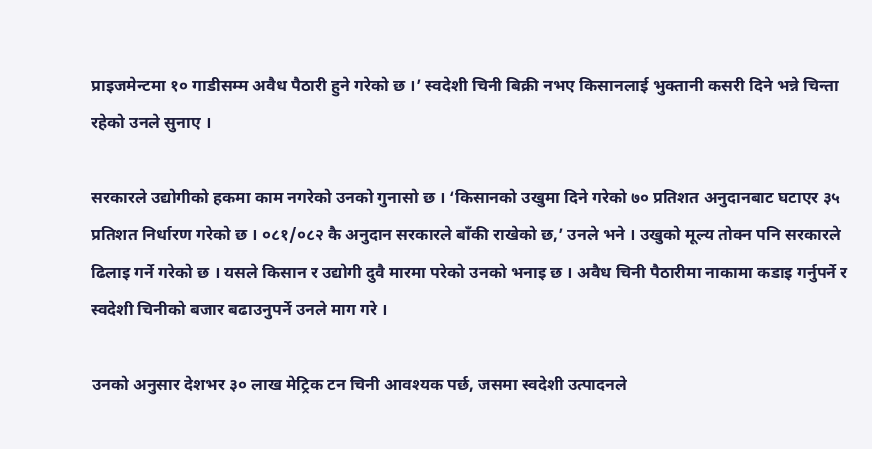प्राइजमेन्टमा १० गाडीसम्म अवैध पैठारी हुने गरेको छ ।’ स्वदेशी चिनी बिक्री नभए किसानलाई भुक्तानी कसरी दिने भन्ने चिन्ता रहेको उनले सुनाए ।

सरकारले उद्योगीको हकमा काम नगरेको उनको गुनासो छ । ‘किसानको उखुमा दिने गरेको ७० प्रतिशत अनुदानबाट घटाएर ३५ प्रतिशत निर्धारण गरेको छ । ०८१/०८२ कै अनुदान सरकारले बाँकी राखेको छ,’ उनले भने । उखुको मूल्य तोक्न पनि सरकारले ढिलाइ गर्ने गरेको छ । यसले किसान र उद्योगी दुवै मारमा परेको उनको भनाइ छ । अवैध चिनी पैठारीमा नाकामा कडाइ गर्नुपर्ने र स्वदेशी चिनीको बजार बढाउनुपर्ने उनले माग गरे ।

उनको अनुसार देशभर ३० लाख मेट्रिक टन चिनी आवश्यक पर्छ, जसमा स्वदेशी उत्पादनले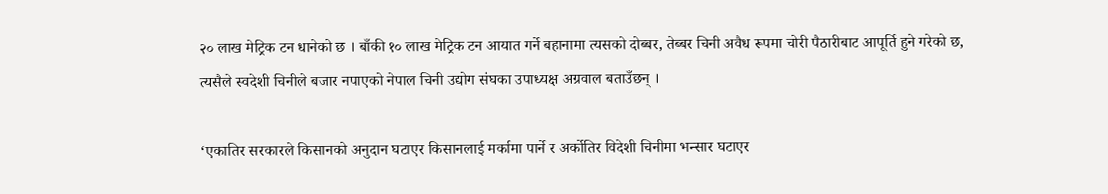२० लाख मेट्रिक टन धानेको छ । बाँकी १० लाख मेट्रिक टन आयात गर्ने बहानामा त्यसको दोब्बर, तेब्बर चिनी अवैध रूपमा चोरी पैठारीबाट आपूर्ति हुने गरेको छ, त्यसैले स्वदेशी चिनीले बजार नपाएको नेपाल चिनी उद्योग संघका उपाध्यक्ष अग्रवाल बताउँछन् ।

‘एकातिर सरकारले किसानको अनुदान घटाएर किसानलाई मर्कामा पार्ने र अर्कोतिर विदेशी चिनीमा भन्सार घटाएर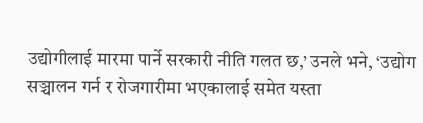उद्योगीलाई मारमा पार्ने सरकारी नीति गलत छ,’ उनले भने, ‘उद्योग सञ्चालन गर्न र रोजगारीमा भएकालाई समेत यस्ता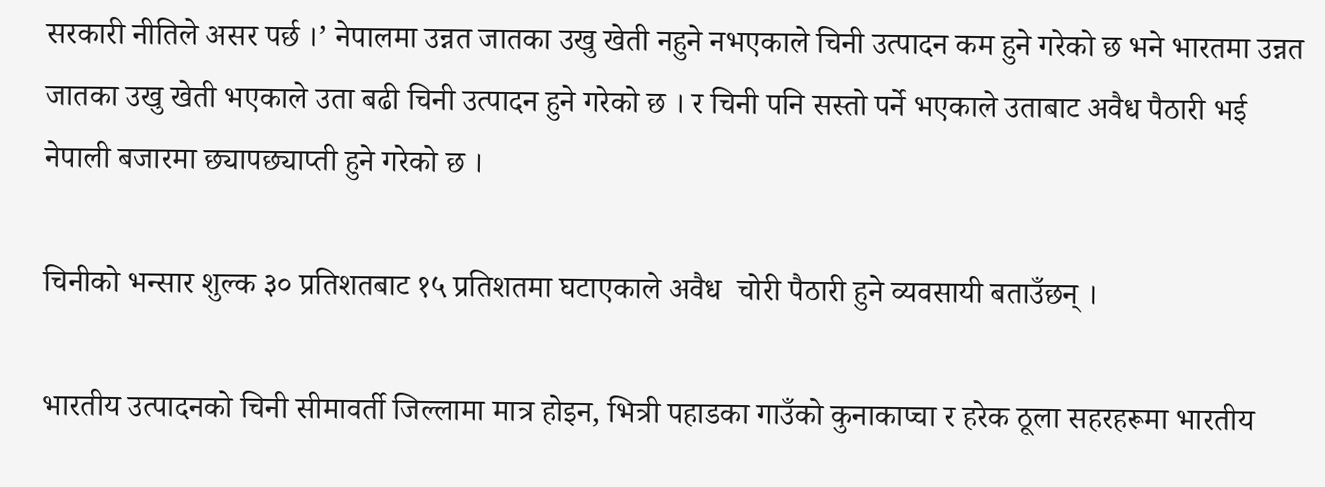सरकारी नीतिले असर पर्छ ।’ नेपालमा उन्नत जातका उखु खेती नहुने नभएकाले चिनी उत्पादन कम हुने गरेको छ भने भारतमा उन्नत जातका उखु खेती भएकाले उता बढी चिनी उत्पादन हुने गरेको छ । र चिनी पनि सस्तो पर्ने भएकाले उताबाट अवैध पैठारी भई नेपाली बजारमा छ्यापछ्याप्ती हुने गरेको छ ।

चिनीको भन्सार शुल्क ३० प्रतिशतबाट १५ प्रतिशतमा घटाएकाले अवैध  चोरी पैठारी हुने व्यवसायी बताउँछन् ।

भारतीय उत्पादनको चिनी सीमावर्ती जिल्लामा मात्र होइन, भित्री पहाडका गाउँको कुनाकाप्चा र हरेक ठूला सहरहरूमा भारतीय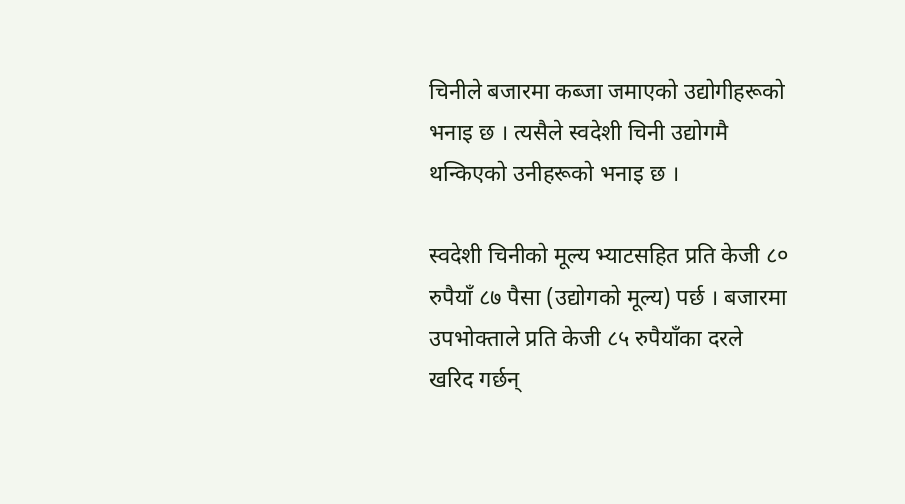चिनीले बजारमा कब्जा जमाएको उद्योगीहरूको भनाइ छ । त्यसैले स्वदेशी चिनी उद्योगमै थन्किएको उनीहरूको भनाइ छ ।

स्वदेशी चिनीको मूल्य भ्याटसहित प्रति केजी ८० रुपैयाँ ८७ पैसा (उद्योगको मूल्य) पर्छ । बजारमा उपभोक्ताले प्रति केजी ८५ रुपैयाँका दरले खरिद गर्छन्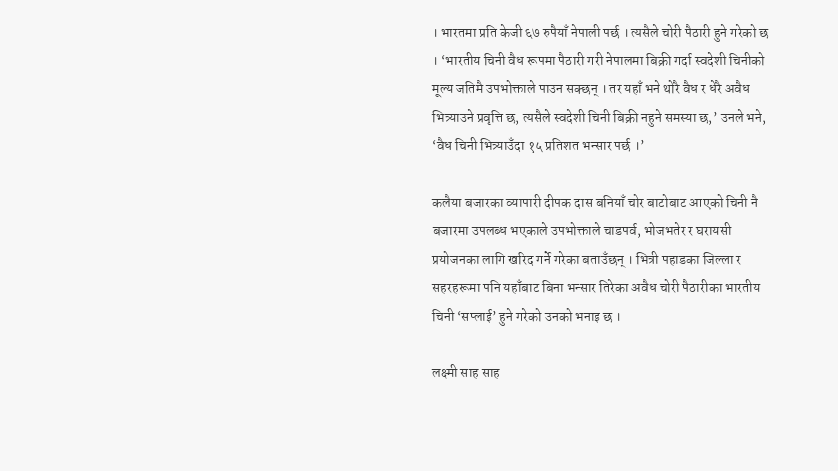। भारतमा प्रति केजी ६७ रुपैयाँ नेपाली पर्छ । त्यसैले चोरी पैठारी हुने गरेको छ । ‘भारतीय चिनी वैध रूपमा पैठारी गरी नेपालमा बिक्री गर्दा स्वदेशी चिनीको मूल्य जतिमै उपभोक्ताले पाउन सक्छन् । तर यहाँ भने थोरै वैध र धेरै अवैध भित्र्याउने प्रवृत्ति छ, त्यसैले स्वदेशी चिनी बिक्री नहुने समस्या छ,’ उनले भने, ‘वैध चिनी भित्र्याउँदा १५ प्रतिशत भन्सार पर्छ ।’

कलैया बजारका व्यापारी दीपक दास बनियाँ चोर बाटोबाट आएको चिनी नै बजारमा उपलब्ध भएकाले उपभोक्ताले चाडपर्व, भोजभतेर र घरायसी प्रयोजनका लागि खरिद गर्ने गरेका बताउँछन् । भित्री पहाडका जिल्ला र सहरहरूमा पनि यहाँबाट बिना भन्सार तिरेका अवैध चोरी पैठारीका भारतीय चिनी ‘सप्लाई’ हुने गरेको उनको भनाइ छ ।

लक्ष्मी साह साह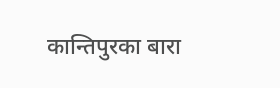कान्तिपुरका बारा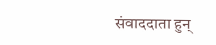संवाददाता हुन्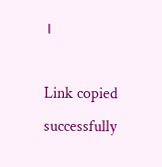।

Link copied successfully